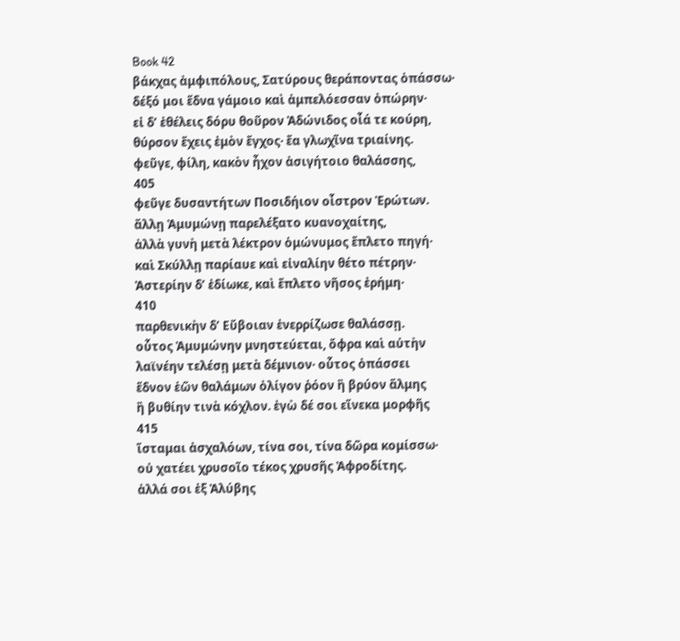Book 42
βάκχας ἀμφιπόλους, Σατύρους θεράποντας ὀπάσσω·
δέξό μοι ἕδνα γάμοιο καὶ ἀμπελόεσσαν ὀπώρην·
εἰ δʼ ἐθέλεις δόρυ θοῦρον Ἀδώνιδος οἶά τε κούρη,
θύρσον ἔχεις ἐμὸν ἔγχος· ἔα γλωχῖνα τριαίνης.
φεῦγε, φίλη, κακὸν ἦχον ἀσιγήτοιο θαλάσσης,
405
φεῦγε δυσαντήτων Ποσιδήιον οἶστρον Ἐρώτων.
ἄλλῃ Ἀμυμώνῃ παρελέξατο κυανοχαίτης,
ἀλλὰ γυνὴ μετὰ λέκτρον ὁμώνυμος ἔπλετο πηγή·
καὶ Σκύλλῃ παρίαυε καὶ εἰναλίην θέτο πέτρην·
Ἀστερίην δʼ ἐδίωκε, καὶ ἔπλετο νῆσος ἐρήμη·
410
παρθενικὴν δʼ Εὔβοιαν ἐνερρίζωσε θαλάσσῃ.
οὗτος Ἀμυμώνην μνηστεύεται, ὄφρα καὶ αὐτὴν
λαϊνέην τελέσῃ μετὰ δέμνιον· οὗτος ὀπάσσει
ἕδνον ἑῶν θαλάμων ὀλίγον ῥόον ἢ βρύον ἅλμης
ἢ βυθίην τινὰ κόχλον. ἐγὼ δέ σοι εἵνεκα μορφῆς
415
ἵσταμαι ἀσχαλόων, τίνα σοι, τίνα δῶρα κομίσσω·
οὐ χατέει χρυσοῖο τέκος χρυσῆς Ἀφροδίτης.
ἀλλά σοι ἐξ Ἀλύβης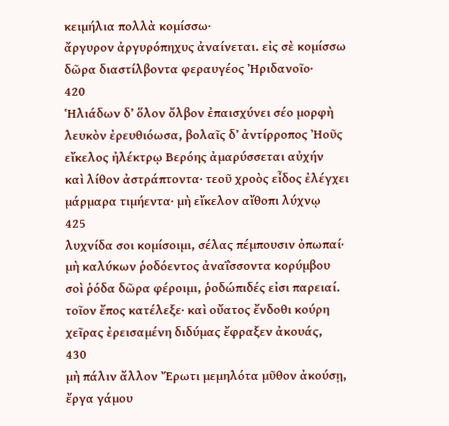κειμήλια πολλὰ κομίσσω·
ἄργυρον ἀργυρόπηχυς ἀναίνεται. εἰς σὲ κομίσσω
δῶρα διαστίλβοντα φεραυγέος Ἠριδανοῖο·
420
Ἡλιάδων δʼ ὅλον ὄλβον ἐπαισχύνει σέο μορφὴ
λευκὸν ἐρευθιόωσα, βολαῖς δʼ ἀντίρροπος Ἠοῦς
εἴκελος ἠλέκτρῳ Βερόης ἀμαρύσσεται αὐχήν
καὶ λίθον ἀστράπτοντα· τεοῦ χροὸς εἶδος ἐλέγχει
μάρμαρα τιμήεντα· μὴ εἴκελον αἴθοπι λύχνῳ
425
λυχνίδα σοι κομίσοιμι, σέλας πέμπουσιν ὀπωπαί·
μὴ καλύκων ῥοδόεντος ἀναΐσσοντα κορύμβου
σοὶ ῥόδα δῶρα φέροιμι, ῥοδώπιδές εἰσι παρειαί.
τοῖον ἔπος κατέλεξε· καὶ οὔατος ἔνδοθι κούρη
χεῖρας ἐρεισαμένη διδύμας ἔφραξεν ἀκουάς,
430
μὴ πάλιν ἄλλον Ἔρωτι μεμηλότα μῦθον ἀκούσῃ,
ἔργα γάμου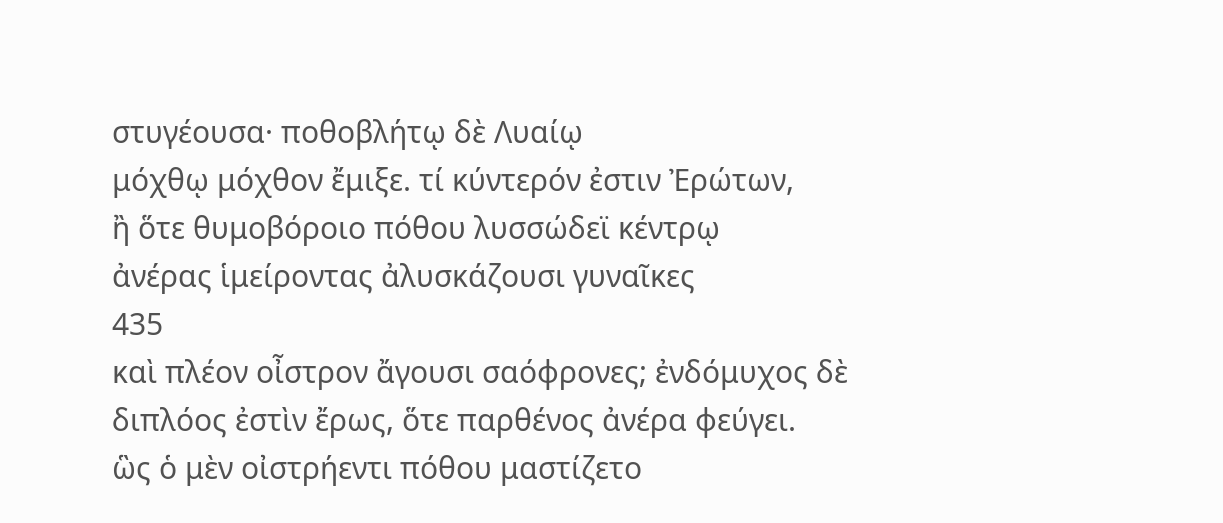στυγέουσα· ποθοβλήτῳ δὲ Λυαίῳ
μόχθῳ μόχθον ἔμιξε. τί κύντερόν ἐστιν Ἐρώτων,
ἢ ὅτε θυμοβόροιο πόθου λυσσώδεϊ κέντρῳ
ἀνέρας ἱμείροντας ἀλυσκάζουσι γυναῖκες
435
καὶ πλέον οἶστρον ἄγουσι σαόφρονες; ἐνδόμυχος δὲ
διπλόος ἐστὶν ἔρως, ὅτε παρθένος ἀνέρα φεύγει.
ὣς ὁ μὲν οἰστρήεντι πόθου μαστίζετο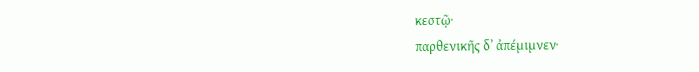κεστῷ·
παρθενικῆς δʼ ἀπέμιμνεν·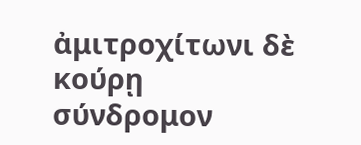ἀμιτροχίτωνι δὲ κούρῃ
σύνδρομον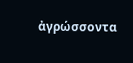ἀγρώσσοντα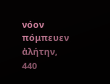νόον πόμπευεν ἀλήτην,
440